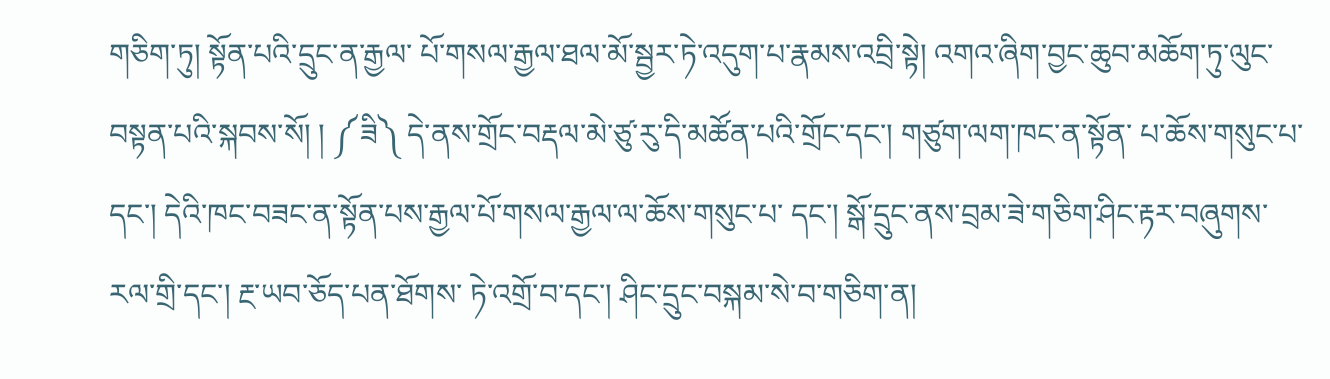གཅིག་ཏུ། སྟོན་པའི་དྲུང་ན་རྒྱལ་ པོ་གསལ་རྒྱལ་ཐལ་མོ་སྦྱར་ཏེ་འདུག་པ་རྣམས་འབྲི་སྟེ། འགའ་ཞིག་བྱང་ཆུབ་མཆོག་ཏུ་ལུང་ བསྟན་པའི་སྐབས་སོ། ། ༼ཟི༽ དེ་ནས་གྲོང་བརྡལ་མེ་ཙུ་རུ་དི་མཚོན་པའི་གྲོང་དང་། གཙུག་ལག་ཁང་ན་སྟོན་ པ་ཆོས་གསུང་པ་དང་། དེའི་ཁང་བཟང་ན་སྟོན་པས་རྒྱལ་པོ་གསལ་རྒྱལ་ལ་ཆོས་གསུང་པ་ དང་། སྒོ་དྲུང་ནས་བྲམ་ཟེ་གཅིག་ཤིང་རྟར་བཞུགས་རལ་གྲི་དང་། རྔ་ཡབ་ཅོད་པན་ཐོགས་ ཏེ་འགྲོ་བ་དང་། ཤིང་དྲུང་བསྐམ་སེ་བ་གཅིག་ན།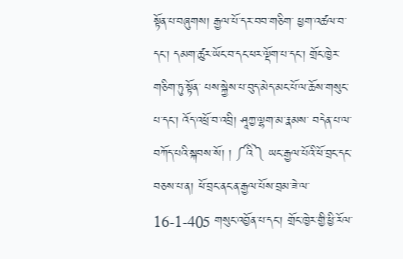སྟོན་པ་བཞུགས། རྒྱལ་པོ་དར་བབ་གཅིག་ ཕྱག་འཚལ་བ་དང་། དམག་ཚུར་ཡོང་བ་དང་ཕར་ལྡོག་པ་དང་། གྲོང་ཁྱེར་གཅིག་ཏུ་སྟོན་ པས་སྐྱེས་པ་བུད་མེད་མང་པོ་ལ་ཆོས་གསུང་པ་དང་། འོད་འཕྲོ་བ་འབྲི། ཤཱཀྱ་ལྷག་མ་རྣམས་ བདེན་པ་ལ་བཀོད་པའི་སྐབས་སོ། ། ༼འི༽ ཡང་རྒྱལ་པོའི་ཕོ་བྲང་དང་བཅས་པ་ན། ཕོ་བྲང་ནང་ན་རྒྱལ་པོས་བྲམ་ཟེ་ལ་ 16-1-405 གསུང་འབྱོན་པ་དང་། གྲོང་ཁྱེར་གྱི་ཕྱི་རོལ་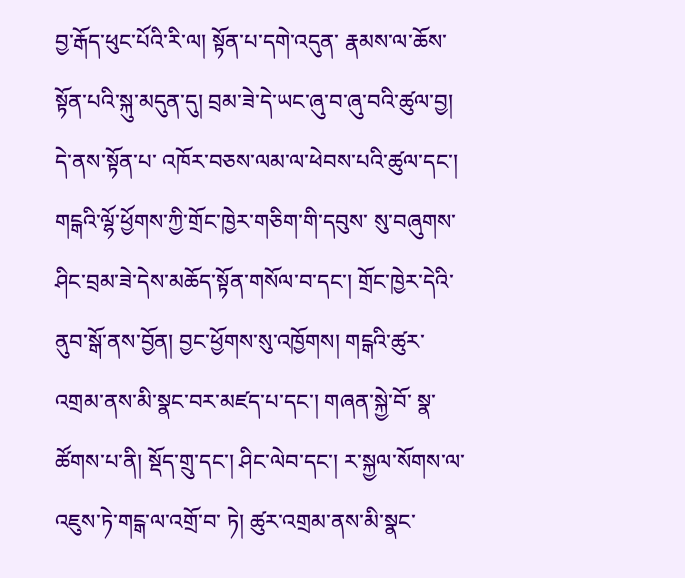བྱ་རྒོད་ཕུང་པོའི་རི་ལ། སྟོན་པ་དགེ་འདུན་ རྣམས་ལ་ཆོས་སྟོན་པའི་སྐུ་མདུན་དུ། བྲམ་ཟེ་དེ་ཡང་ཞུ་བ་ཞུ་བའི་ཚུལ་བྱ། དེ་ནས་སྟོན་པ་ འཁོར་བཅས་ལམ་ལ་ཕེབས་པའི་ཚུལ་དང་། གངྒའི་ལྷོ་ཕྱོགས་ཀྱི་གྲོང་ཁྱེར་གཅིག་གི་དབུས་ སུ་བཞུགས་ཤིང་བྲམ་ཟེ་དེས་མཆོད་སྟོན་གསོལ་བ་དང་། གྲོང་ཁྱེར་དེའི་ནུབ་སྒོ་ནས་བྱོན། བྱང་ཕྱོགས་སུ་འཁྱོགས། གངྒའི་ཚུར་འགྲམ་ནས་མི་སྣང་བར་མཛད་པ་དང་། གཞན་སྐྱེ་བོ་ སྣ་ཚོགས་པ་ནི། སྡོད་གྲུ་དང་། ཤིང་ལེབ་དང་། ར་སྐྱལ་སོགས་ལ་འཇུས་ཏེ་གངྒ་ལ་འགྲོ་བ་ ཏེ། ཚུར་འགྲམ་ནས་མི་སྣང་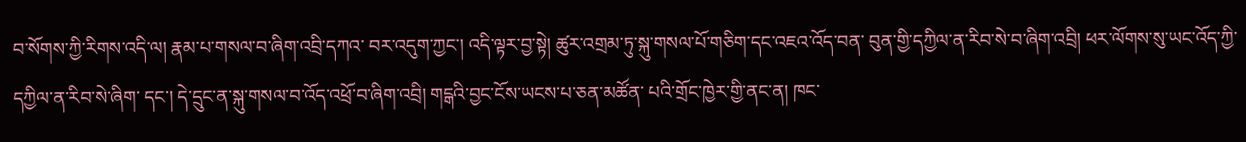བ་སོགས་ཀྱི་རིགས་འདི་ལ། རྣམ་པ་གསལ་བ་ཞིག་འབྲི་དཀའ་ བར་འདུག་ཀྱང་། འདི་ལྟར་བྱ་སྟེ། ཚུར་འགྲམ་ཏུ་སྐུ་གསལ་པོ་གཅིག་དང་འཇའ་འོད་བན་ བུན་གྱི་དཀྱིལ་ན་རིབ་སེ་བ་ཞིག་འབྲི། ཕར་ལོགས་སུ་ཡང་འོད་ཀྱི་དཀྱིལ་ན་རིབ་སེ་ཞིག་ དང་། དེ་དྲུང་ན་སྐུ་གསལ་བ་འོད་འཕྲོ་བ་ཞིག་འབྲི། གངྒའི་བྱང་ངོས་ཡངས་པ་ཅན་མཚོན་ པའི་གྲོང་ཁྱེར་གྱི་ནང་ན། ཁང་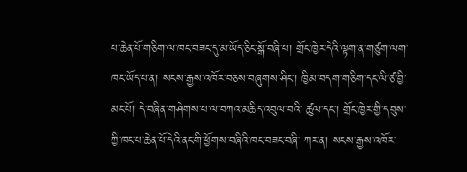པ་ཆེན་པོ་གཅིག་ལ་ཁང་བཟང་དུ་མ་ཡོད་ཅིང་སྒོ་བཞི་པ། གྲོང་ཁྱེར་དེའི་ལྟག་ན་གཙུག་ལག་ཁང་ཡོད་པ་ན། སངས་རྒྱས་འཁོར་བཅས་བཞུགས་ཤིང་། ཁྱིམ་བདག་གཅིག་དང་ལི་ཙ་བྱི་མང་པོ། དེ་བཞིན་གཤེགས་པ་ལ་བཀའ་མཆིད་འབུལ་བའི་ ཚུལ་དང་། གྲོང་ཁྱེར་གྱི་དབུས་ཀྱི་ཁང་པ་ཆེན་པོ་དེའི་ནང་གི་ཕྱོགས་བཞིའི་ཁང་བཟང་བཞི་ ཀར་ན། སངས་རྒྱས་འཁོར་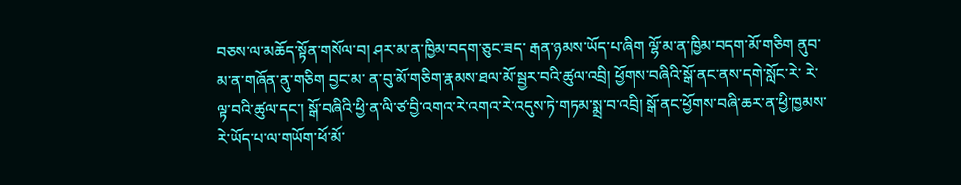བཅས་ལ་མཆོད་སྟོན་གསོལ་བ། ཤར་མ་ན་ཁྱིམ་བདག་ཅུང་ཟད་ རྒན་ཉམས་ཡོད་པ་ཞིག ལྷོ་མ་ན་ཁྱིམ་བདག་མོ་གཅིག ནུབ་མ་ན་གཞོན་ནུ་གཅིག བྱང་མ་ ན་བུ་མོ་གཅིག་རྣམས་ཐལ་མོ་སྦྱར་བའི་ཚུལ་འབྲི། ཕྱོགས་བཞིའི་སྒོ་ནང་ནས་དགེ་སློང་རེ་ རེ་ལྟ་བའི་ཚུལ་དང་། སྒོ་བཞིའི་ཕྱི་ན་ལི་ཙ་བྱི་འགའ་རེ་འགའ་རེ་འདུས་ཏེ་གཏམ་སྨྲ་བ་འབྲི། སྒོ་ནང་ཕྱོགས་བཞི་ཆར་ན་ཕྱི་ཁྱམས་རེ་ཡོད་པ་ལ་གཡོག་ཕོ་མོ་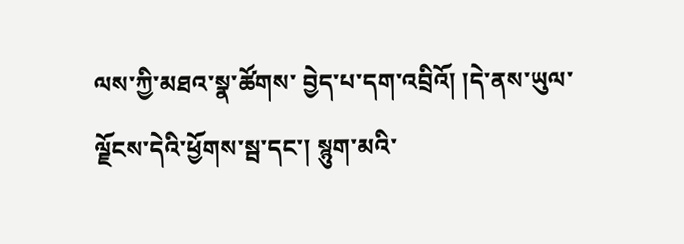ལས་ཀྱི་མཐའ་སྣ་ཚོགས་ བྱེད་པ་དག་འབྲིའོ། །དེ་ནས་ཡུལ་ལྗོངས་དེའི་ཕྱོགས་སྦ་དང་། སྙུག་མའི་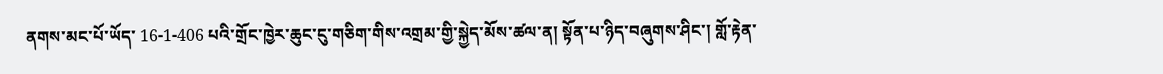ནགས་མང་པོ་ཡོད་ 16-1-406 པའི་གྲོང་ཁྱེར་ཆུང་ངུ་གཅིག་གིས་འགྲམ་གྱི་སྐྱེད་མོས་ཚལ་ན། སྟོན་པ་ཉིད་བཞུགས་ཤིང་། གློ་རྟེན་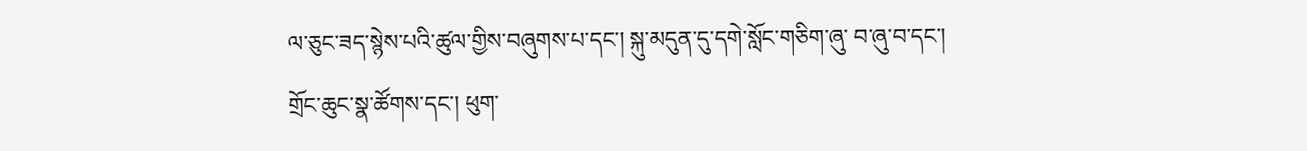ལ་ཅུང་ཟད་སྙེས་པའི་ཚུལ་གྱིས་བཞུགས་པ་དང་། སྐུ་མདུན་དུ་དགེ་སློང་གཅིག་ཞུ་ བ་ཞུ་བ་དང་། གྲོང་ཆུང་སྣ་ཚོགས་དང་། ཕུག་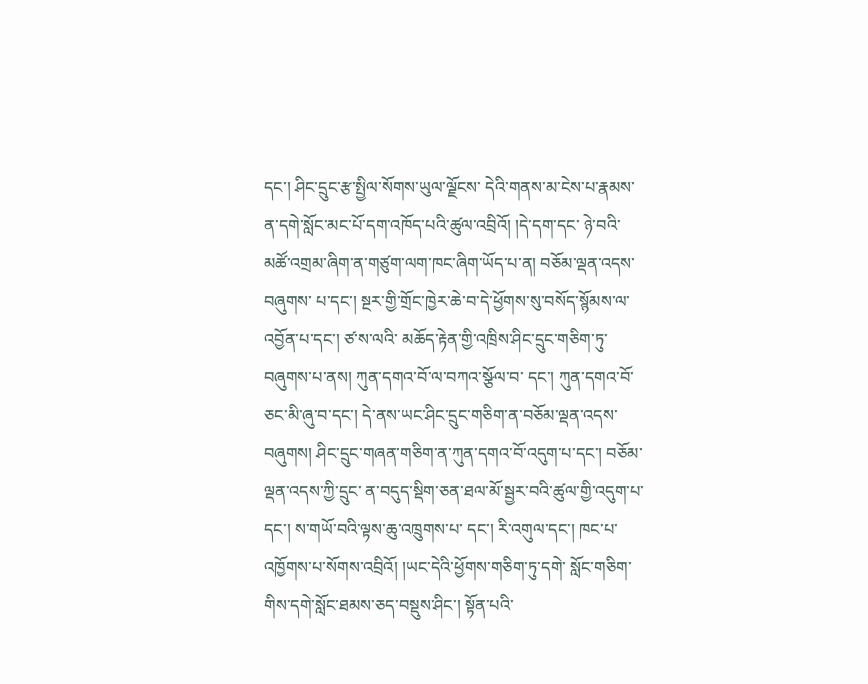དང་། ཤིང་དྲུང་རྩ་སྤྱིལ་སོགས་ཡུལ་ལྗོངས་ དེའི་གནས་མ་ངེས་པ་རྣམས་ན་དགེ་སློང་མང་པོ་དག་འཁོད་པའི་ཚུལ་འབྲིའོ། །དེ་དག་དང་ ཉེ་བའི་མཚོ་འགྲམ་ཞིག་ན་གཙུག་ལག་ཁང་ཞིག་ཡོད་པ་ན། བཅོམ་ལྡན་འདས་བཞུགས་ པ་དང་། སྔར་གྱི་གྲོང་ཁྱེར་ཆེ་བ་དེ་ཕྱོགས་སུ་བསོད་སྙོམས་ལ་འབྱོན་པ་དང་། ཙ་ས་ལའི་ མཆོད་རྟེན་གྱི་འཁྲིས་ཤིང་དྲུང་གཅིག་ཏུ་བཞུགས་པ་ནས། ཀུན་དགའ་བོ་ལ་བཀའ་སྩོལ་བ་ དང་། ཀུན་དགའ་བོ་ཅང་མི་ཞུ་བ་དང་། དེ་ནས་ཡང་ཤིང་དྲུང་གཅིག་ན་བཅོམ་ལྡན་འདས་ བཞུགས། ཤིང་དྲུང་གཞན་གཅིག་ན་ཀུན་དགའ་བོ་འདུག་པ་དང་། བཅོམ་ལྡན་འདས་ཀྱི་དྲུང་ ན་བདུད་སྡིག་ཅན་ཐལ་མོ་སྦྱར་བའི་ཚུལ་གྱི་འདུག་པ་དང་། ས་གཡོ་བའི་ལྟས་ཆུ་འཁྲུགས་པ་ དང་། རི་འགུལ་དང་། ཁང་པ་འཁྱོགས་པ་སོགས་འབྲིའོ། །ཡང་དེའི་ཕྱོགས་གཅིག་ཏུ་དགེ་ སློང་གཅིག་གིས་དགེ་སློང་ཐམས་ཅད་བསྡུས་ཤིང་། སྟོན་པའི་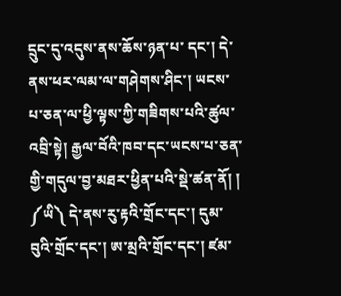དྲུང་དུ་འདུས་ནས་ཆོས་ཉན་པ་ དང་། དེ་ནས་ཕར་ལམ་ལ་གཤེགས་ཤིང་། ཡངས་པ་ཅན་ལ་ཕྱི་ལྟས་ཀྱི་གཟིགས་པའི་ཚུལ་ འབྲི་སྟེ། རྒྱལ་བོའི་ཁབ་དང་ཡངས་པ་ཅན་གྱི་གདུལ་བྱ་མཐར་ཕྱིན་པའི་སྡེ་ཚན་ནོ། ། ༼ཡི༽ དེ་ནས་རུ་རྟའི་གྲོང་དང་། དུམ་བུའི་གྲོང་དང་། ཨ་མྲའི་གྲོང་དང་། ཛམ་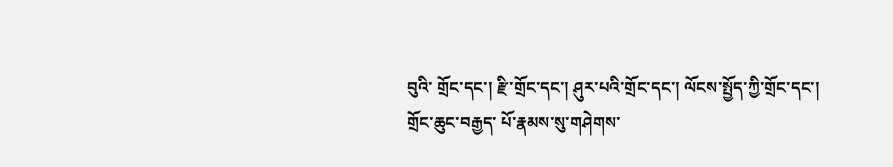བུའི་ གྲོང་དང་། རྫི་གྲོང་དང་། ཤུར་པའི་གྲོང་དང་། ལོངས་སྤྱོད་ཀྱི་གྲོང་དང་། གྲོང་ཆུང་བརྒྱད་ པོ་རྣམས་སུ་གཤེགས་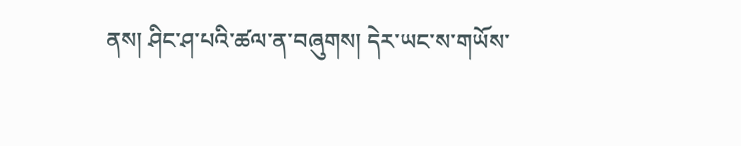ནས། ཤིང་ཤ་པའི་ཚལ་ན་བཞུགས། དེར་ཡང་ས་གཡོས་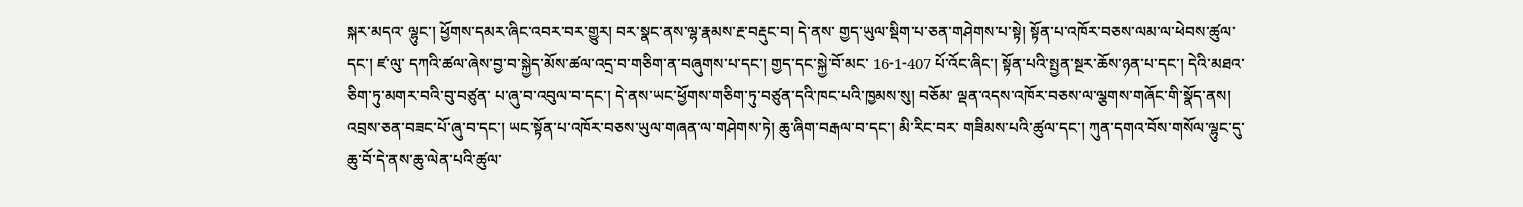སྐར་མདའ་ ལྷུང་། ཕྱོགས་དམར་ཞིང་འབར་བར་གྱུར། བར་སྣང་ནས་ལྷ་རྣམས་རྔ་བརྡུང་བ། དེ་ནས་ གྱད་ཡུལ་སྡིག་པ་ཅན་གཤེགས་པ་སྟེ། སྟོན་པ་འཁོར་བཅས་ལམ་ལ་ཕེབས་ཚུལ་དང་། ཛ་ལུ་ དཀའི་ཚལ་ཞེས་བྱ་བ་སྐྱེད་མོས་ཚལ་འདྲ་བ་གཅིག་ན་བཞུགས་པ་དང་། གྱད་དང་སྐྱེ་བོ་མང་ 16-1-407 པོ་འོང་ཞིང་། སྟོན་པའི་སྤྱན་སྔར་ཆོས་ཉན་པ་དང་། དེའི་མཐའ་ཅིག་ཏུ་མགར་བའི་བུ་བཙུན་ པ་ཞུ་བ་འབུལ་བ་དང་། དེ་ནས་ཡང་ཕྱོགས་གཅིག་ཏུ་བཙུན་དའི་ཁང་པའི་ཁྱམས་སུ། བཅོམ་ ལྡན་འདས་འཁོར་བཅས་ལ་ལྕགས་གཞོང་གི་སྣོད་ནས། འབྲས་ཅན་བཟང་པོ་ཞུ་བ་དང་། ཡང་སྟོན་པ་འཁོར་བཅས་ཡུལ་གཞན་ལ་གཤེགས་ཏེ། ཆུ་ཞིག་བརྒལ་བ་དང་། མི་རིང་བར་ གཟིམས་པའི་ཚུལ་དང་། ཀུན་དགའ་བོས་གསོལ་ལྷུང་དུ་ཆུ་བོ་དེ་ནས་ཆུ་ལེན་པའི་ཚུལ་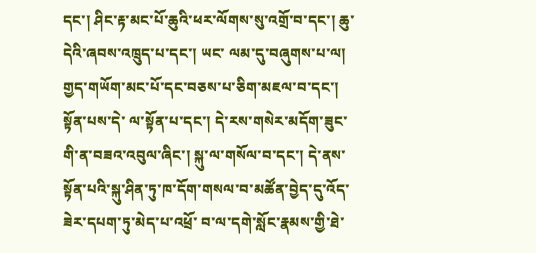དང་། ཤིང་རྟ་མང་པོ་ཆུའི་ཕར་ལོགས་སུ་འགྲོ་བ་དང་། ཆུ་དེའི་ཞབས་འཁྲུད་པ་དང་། ཡང་ ལམ་དུ་བཞུགས་པ་ལ། གྱད་གཡོག་མང་པོ་དང་བཅས་པ་ཅིག་མཇལ་བ་དང་། སྟོན་པས་དེ་ ལ་སྟོན་པ་དང་། དེ་རས་གསེར་མདོག་ཟུང་གི་ན་བཟའ་འབུལ་ཞིང་། སྐུ་ལ་གསོལ་བ་དང་། དེ་ནས་སྟོན་པའི་སྐུ་ཤིན་ཏུ་ཁ་དོག་གསལ་བ་མཚོན་བྱེད་དུ་འོད་ཟེར་དཔག་ཏུ་མེད་པ་འཕྲོ་ བ་ལ་དགེ་སློང་རྣམས་གྱི་ཐེ་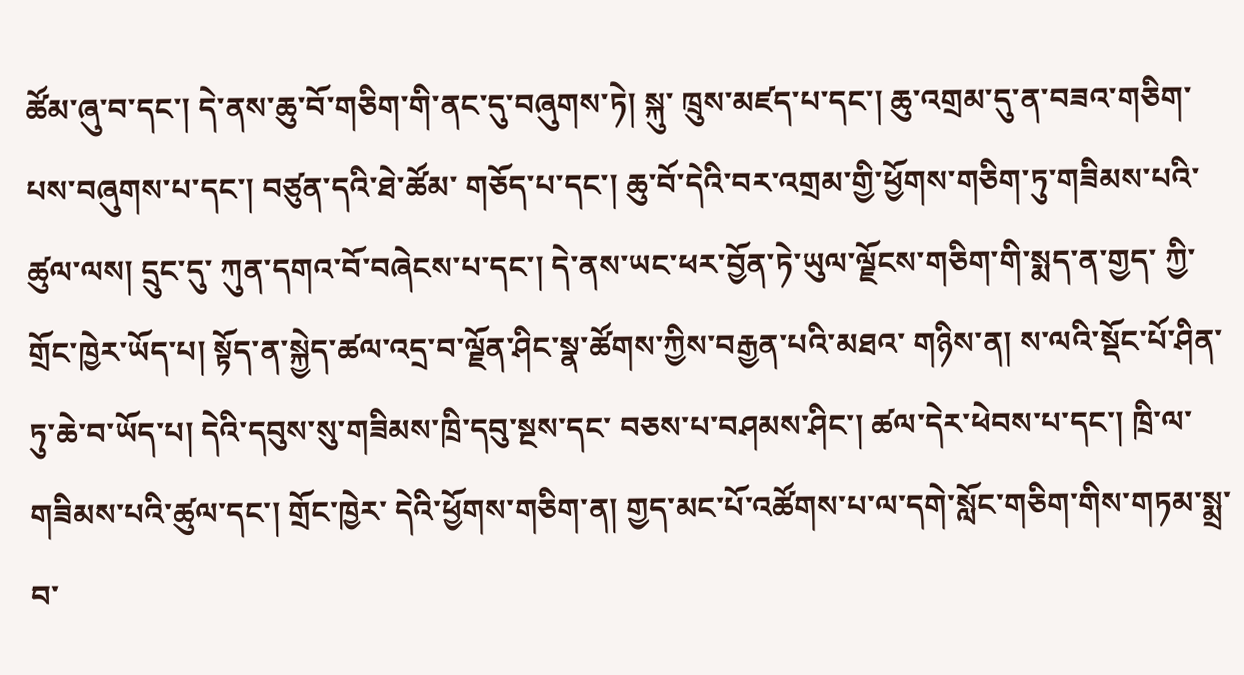ཚོམ་ཞུ་བ་དང་། དེ་ནས་ཆུ་བོ་གཅིག་གི་ནང་དུ་བཞུགས་ཏེ། སྐུ་ ཁྲུས་མཛད་པ་དང་། ཆུ་འགྲམ་དུ་ན་བཟའ་གཅིག་པས་བཞུགས་པ་དང་། བཙུན་དའི་ཐེ་ཚོམ་ གཅོད་པ་དང་། ཆུ་བོ་དེའི་བར་འགྲམ་གྱི་ཕྱོགས་གཅིག་ཏུ་གཟིམས་པའི་ཚུལ་ལས། དྲུང་དུ་ ཀུན་དགའ་བོ་བཞེངས་པ་དང་། དེ་ནས་ཡང་ཕར་བྱོན་ཏེ་ཡུལ་ལྗོངས་གཅིག་གི་སྨད་ན་གྱད་ ཀྱི་གྲོང་ཁྱེར་ཡོད་པ། སྟོད་ན་སྐྱེད་ཚལ་འདྲ་བ་ལྗོན་ཤིང་སྣ་ཚོགས་ཀྱིས་བརྒྱན་པའི་མཐའ་ གཉིས་ན། ས་ལའི་སྡོང་པོ་ཤིན་ཏུ་ཆེ་བ་ཡོད་པ། དེའི་དབུས་སུ་གཟིམས་ཁྲི་དབུ་སྔས་དང་ བཅས་པ་བཤམས་ཤིང་། ཚལ་དེར་ཕེབས་པ་དང་། ཁྲི་ལ་གཟིམས་པའི་ཚུལ་དང་། གྲོང་ཁྱེར་ དེའི་ཕྱོགས་གཅིག་ན། གྱད་མང་པོ་འཚོགས་པ་ལ་དགེ་སློང་གཅིག་གིས་གཏམ་སྨྲ་བ་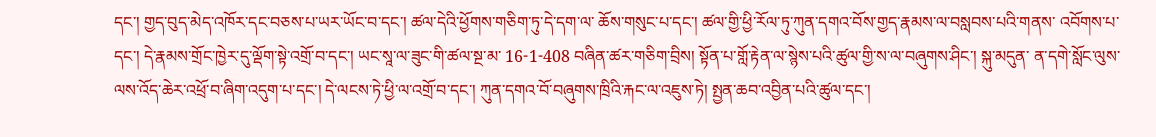དང་། གྱད་བུད་མེད་འཁོར་དང་བཅས་པ་ཡར་ཡོང་བ་དང་། ཚལ་དེའི་ཕྱོགས་གཅིག་ཏུ་དེ་དག་ལ་ ཆོས་གསུང་པ་དང་། ཚལ་གྱི་ཕྱི་རོལ་ཏུ་ཀུན་དགའ་བོས་གྱད་རྣམས་ལ་བསླབས་པའི་གནས་ འབོགས་པ་དང་། དེ་རྣམས་གྲོང་ཁྱེར་དུ་ལྡོག་སྟེ་འགྲོ་བ་དང་། ཡང་སཱ་ལ་ཟུང་གི་ཚལ་སྔ་མ་ 16-1-408 བཞིན་ཚར་གཅིག་བྲིས། སྟོན་པ་གློ་རྟེན་ལ་སྙེས་པའི་ཚུལ་གྱི་ས་ལ་བཞུགས་ཤིང་། སྐུ་མདུན་ ན་དགེ་སློང་ལུས་ལས་འོད་ཆེར་འཕྲོ་བ་ཞིག་འདུག་པ་དང་། དེ་ལངས་ཏེ་ཕྱི་ལ་འགྲོ་བ་དང་། ཀུན་དགའ་བོ་བཞུགས་ཁྲིའི་རྐང་ལ་འཇུས་ཏེ། སྤྱན་ཆབ་འབྱིན་པའི་ཚུལ་དང་།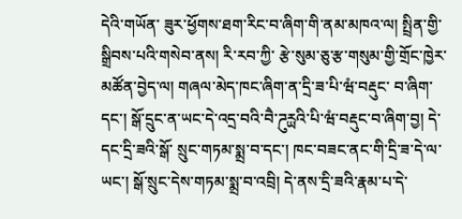དེའི་གཡོན་ ཟུར་ཕྱོགས་ཐག་རིང་བ་ཞིག་གི་ནམ་མཁའ་ལ། སྤྲིན་གྱི་སྒྲིབས་པའི་གསེབ་ནས། རི་རབ་ཀྱི་ རྩེ་སུམ་ཅུ་རྩ་གསུམ་གྱི་གྲོང་ཁྱེར་མཚོན་བྱེད་ལ། གཞལ་མེད་ཁང་ཞིག་ན་དྲི་ཟ་པི་ཝཾ་བརྡུང་ བ་ཞིག་དང་། སྒོ་དྲུང་ན་ཡང་དེ་འདྲ་བའི་བཻ་ཌུཪྻའི་པི་ཝཾ་བརྡུང་བ་ཞིག་བྱ། དེ་དང་དྲི་ཟའི་སྒོ་ སྲུང་གཏམ་སྨྲ་བ་དང་། ཁང་བཟང་ནང་གི་དྲི་ཟ་དེ་ལ་ཡང་། སྒོ་སྲུང་དེས་གཏམ་སྨྲ་བ་འབྲི། དེ་ནས་དྲི་ཟའི་རྣམ་པ་དེ་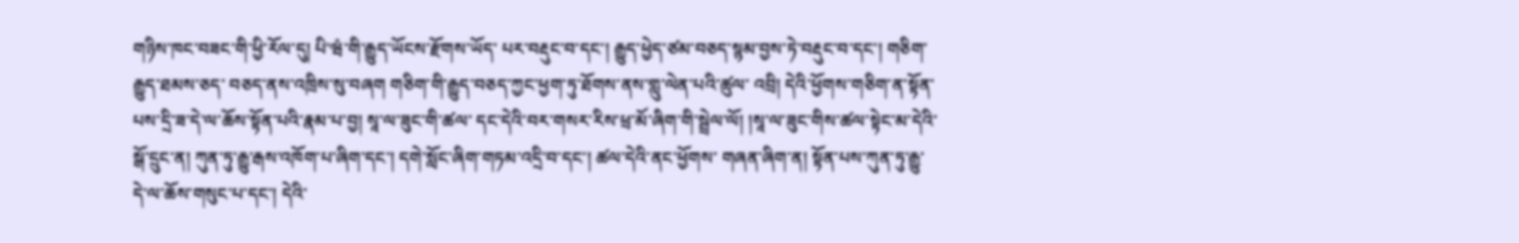གཉིས་ཁང་བཟང་གི་ཕྱི་རོལ་དུ། པི་ཝཾ་གི་རྒྱུད་ཡོངས་རྫོགས་ཡོད་ པར་བརྡུང་བ་དང་། རྒྱུད་ཕྱེད་ཙམ་བཅད་སྙམ་བྱས་ཏེ་བརྡུང་བ་དང་། གཅིག་རྒྱུད་ཐམས་ཅད་ བཅད་ནས་འཁྲིས་སུ་བཞག གཅིག་གི་རྒྱུད་བཅད་ཀྱང་ཕྱག་ཏུ་ཐོགས་ནས་གླུ་ལེན་པའི་ཚུལ་ འབྲི། དེའི་ཕྱོགས་གཅིག་ན་སྟོན་པས་དྲི་ཟ་དེ་ལ་ཆོས་སྟོན་པའི་རྣམ་པ་བྱ། སཱ་ལ་ཟུང་གི་ཚལ་ དང་དེའི་བར་གསར་རིས་ཕྲ་མོ་ཞིག་གི་སྦྲེལ་ལོ། །སཱ་ལ་ཟུང་གིས་ཚལ་སྟེང་མ་དེའི་སྒོ་དྲུང་ན། ཀུན་ཏུ་རྒྱུ་རྒས་འཁོག་པ་ཞིག་དང་། དགེ་སློང་ཞིག་གཏམ་འདྲི་བ་དང་། ཚལ་དེའི་ནང་ཕྱོགས་ གཞན་ཞིག་ན། སྟོན་པས་ཀུན་ཏུ་རྒྱུ་དེ་ལ་ཆོས་གསུང་པ་དང་། དེའི་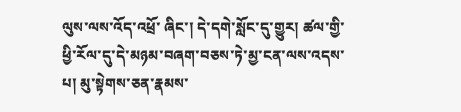ལུས་ལས་འོད་འཕྲོ་ ཞིང་། དེ་དགེ་སློང་དུ་གྱུར། ཚལ་གྱི་ཕྱི་རོལ་དུ་དེ་མཉམ་བཞག་བཅས་ཏེ་མྱ་ངན་ལས་འདས་ པ། མུ་སྟེགས་ཅན་རྣམས་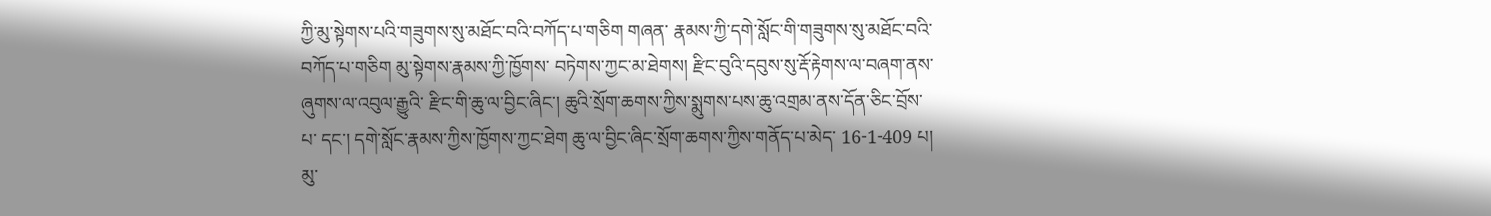ཀྱི་མུ་སྟེགས་པའི་གཟུགས་སུ་མཐོང་བའི་བཀོད་པ་གཅིག གཞན་ རྣམས་ཀྱི་དགེ་སློང་གི་གཟུགས་སུ་མཐོང་བའི་བཀོད་པ་གཅིག མུ་སྟེགས་རྣམས་ཀྱི་ཁྱོགས་ བཏེགས་ཀྱང་མ་ཐེགས། རྫིང་བུའི་དབུས་སུ་རྡོ་རྟེགས་ལ་བཞག་ནས་ཞུགས་ལ་འབུལ་རྒྱུའི་ རྫིང་གི་ཆུ་ལ་བྱིང་ཞིང་། ཆུའི་སྲོག་ཆགས་ཀྱིས་སྨུགས་པས་ཆུ་འགྲམ་ནས་དོན་ཅིང་བྲོས་པ་ དང་། དགེ་སློང་རྣམས་ཀྱིས་ཁྱོགས་ཀྱང་ཐེག ཆུ་ལ་བྱིང་ཞིང་སྲོག་ཆགས་ཀྱིས་གནོད་པ་མེད་ 16-1-409 པ། མུ་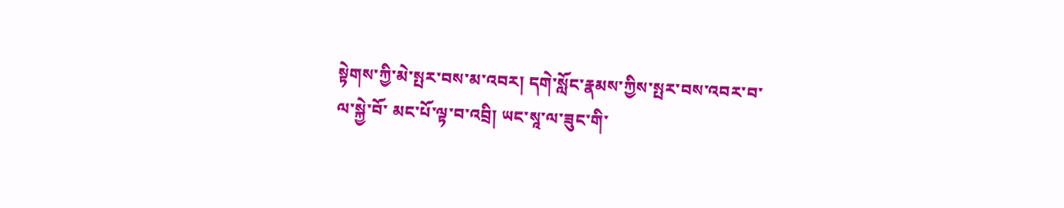སྟེགས་ཀྱི་མེ་སྤར་བས་མ་འབར། དགེ་སློང་རྣམས་ཀྱིས་སྤར་བས་འབར་བ་ལ་སྐྱེ་བོ་ མང་པོ་ལྟ་བ་འབྲི། ཡང་སཱ་ལ་ཟུང་གི་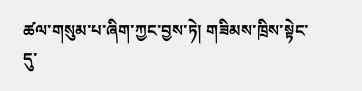ཚལ་གསུམ་པ་ཞིག་ཀྱང་བྱས་ཏེ། གཟིམས་ཁྲིས་སྟེང་དུ་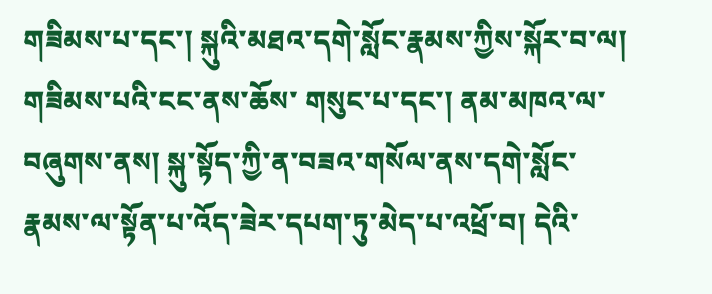གཟིམས་པ་དང་། སྐུའི་མཐའ་དགེ་སློང་རྣམས་ཀྱིས་སྐོར་བ་ལ། གཟིམས་པའི་ངང་ནས་ཆོས་ གསུང་པ་དང་། ནམ་མཁའ་ལ་བཞུགས་ནས། སྐུ་སྟོད་ཀྱི་ན་བཟའ་གསོལ་ནས་དགེ་སློང་ རྣམས་ལ་སྟོན་པ་འོད་ཟེར་དཔག་ཏུ་མེད་པ་འཕྲོ་བ། དེའི་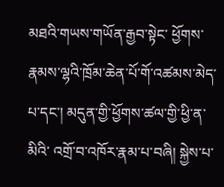མཐའི་གཡས་གཡོན་རྒྱབ་སྟེང་ ཕྱོགས་རྣམས་ལྷའི་ཁྲོམ་ཆེན་པོ་གོ་འཚམས་མེད་པ་དང་། མདུན་གྱི་ཕྱོགས་ཚལ་གྱི་ཕྱི་ན་མིའི་ འགྲོ་བ་འཁོར་རྣམ་པ་བཞི། སྐྱེས་པ་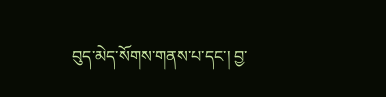བུད་མེད་སོགས་གནས་པ་དང་། བྱ་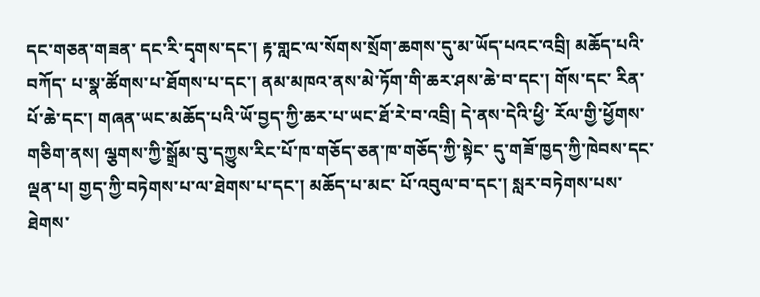དང་གཅན་གཟན་ དང་རི་དྭགས་དང་། རྟ་གླང་ལ་སོགས་སྲོག་ཆགས་དུ་མ་ཡོད་པའང་འབྲི། མཆོད་པའི་བཀོད་ པ་སྣ་ཚོགས་པ་ཐོགས་པ་དང་། ནམ་མཁའ་ནས་མེ་ཏོག་གི་ཆར་ཤས་ཆེ་བ་དང་། གོས་དང་ རིན་པོ་ཆེ་དང་། གཞན་ཡང་མཆོད་པའི་ཡོ་བྱད་ཀྱི་ཆར་པ་ཡང་ཐོ་རེ་བ་འབྲི། དེ་ནས་དེའི་ཕྱི་ རོལ་གྱི་ཕྱོགས་གཅིག་ནས། ལྕགས་ཀྱི་སྒྲོམ་བུ་དཀྱུས་རིང་པོ་ཁ་གཅོད་ཅན་ཁ་གཅོད་ཀྱི་སྟེང་ དུ་གཟོ་ཁྱད་ཀྱི་ཁེབས་དང་ལྡན་པ། གྱད་ཀྱི་བཏེགས་པ་ལ་ཐེགས་པ་དང་། མཆོད་པ་མང་ པོ་འབུལ་བ་དང་། སླར་བཏེགས་པས་ཐེགས་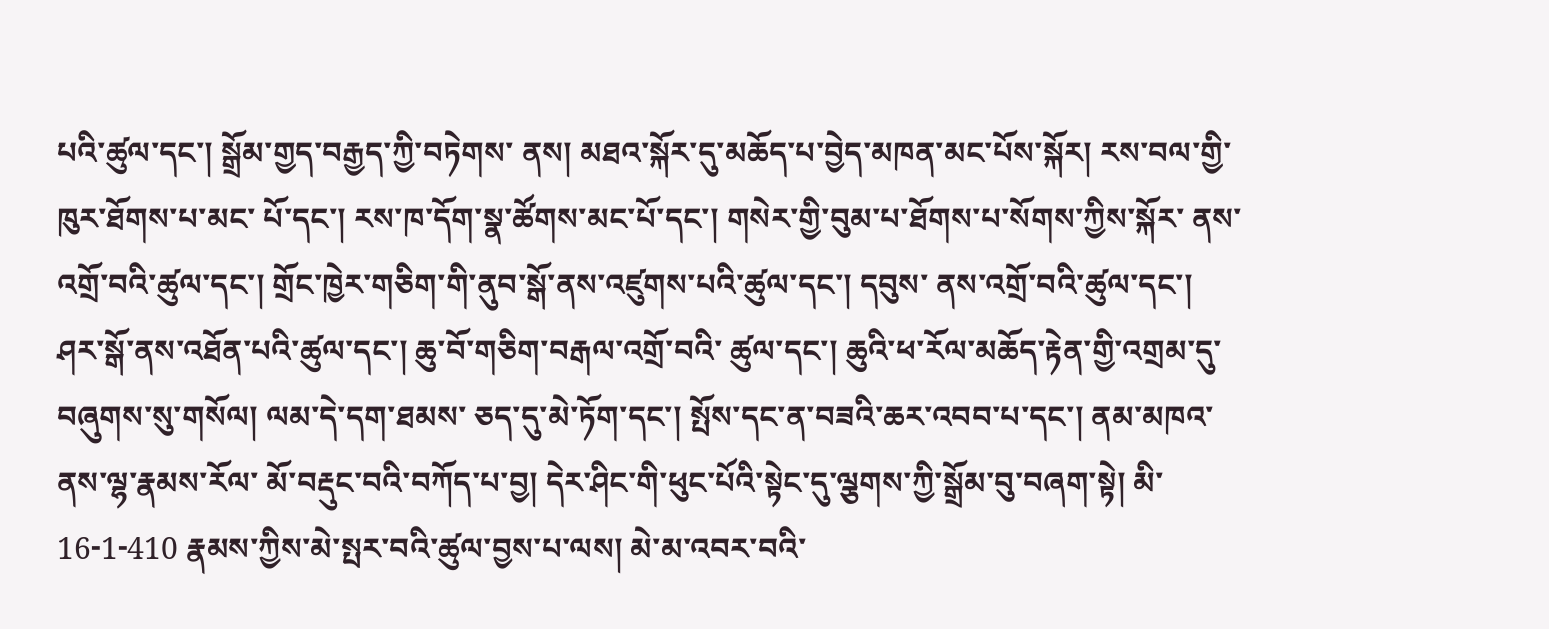པའི་ཚུལ་དང་། སྒྲོམ་གྱད་བརྒྱད་ཀྱི་བཏེགས་ ནས། མཐའ་སྐོར་དུ་མཆོད་པ་བྱེད་མཁན་མང་པོས་སྐོར། རས་བལ་གྱི་ཁུར་ཐོགས་པ་མང་ པོ་དང་། རས་ཁ་དོག་སྣ་ཚོགས་མང་པོ་དང་། གསེར་གྱི་བུམ་པ་ཐོགས་པ་སོགས་ཀྱིས་སྐོར་ ནས་འགྲོ་བའི་ཚུལ་དང་། གྲོང་ཁྱེར་གཅིག་གི་ནུབ་སྒོ་ནས་འཛུགས་པའི་ཚུལ་དང་། དབུས་ ནས་འགྲོ་བའི་ཚུལ་དང་། ཤར་སྒོ་ནས་འཐོན་པའི་ཚུལ་དང་། ཆུ་བོ་གཅིག་བརྒལ་འགྲོ་བའི་ ཚུལ་དང་། ཆུའི་ཕ་རོལ་མཆོད་རྟེན་གྱི་འགྲམ་དུ་བཞུགས་སུ་གསོལ། ལམ་དེ་དག་ཐམས་ ཅད་དུ་མེ་ཏོག་དང་། སྤོས་དང་ན་བཟའི་ཆར་འབབ་པ་དང་། ནམ་མཁའ་ནས་ལྷ་རྣམས་རོལ་ མོ་བརྡུང་བའི་བཀོད་པ་བྱ། དེར་ཤིང་གི་ཕུང་པོའི་སྟེང་དུ་ལྕགས་ཀྱི་སྒྲོམ་བུ་བཞག་སྟེ། མི་ 16-1-410 རྣམས་ཀྱིས་མེ་སྤར་བའི་ཚུལ་བྱས་པ་ལས། མེ་མ་འབར་བའི་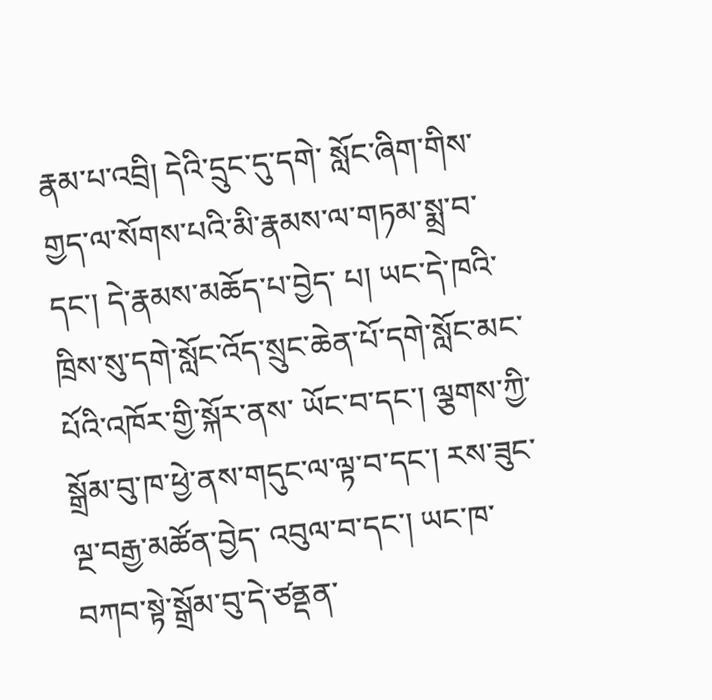རྣམ་པ་འབྲི། དེའི་དྲུང་དུ་དགེ་ སློང་ཞིག་གིས་གྱད་ལ་སོགས་པའི་མི་རྣམས་ལ་གཏམ་སྨྲ་བ་དང་། དེ་རྣམས་མཆོད་པ་བྱེད་ པ། ཡང་དེ་ཁའི་ཁྲིས་སུ་དགེ་སློང་འོད་སྲུང་ཆེན་པོ་དགེ་སློང་མང་པོའི་འཁོར་གྱི་སྐོར་ནས་ ཡོང་བ་དང་། ལྕགས་ཀྱི་སྒྲོམ་བུ་ཁ་ཕྱེ་ནས་གདུང་ལ་ལྟ་བ་དང་། རས་ཟུང་ལྔ་བརྒྱ་མཚོན་བྱེད་ འབུལ་བ་དང་། ཡང་ཁ་བཀབ་སྟེ་སྒྲོམ་བུ་དེ་ཙནྡན་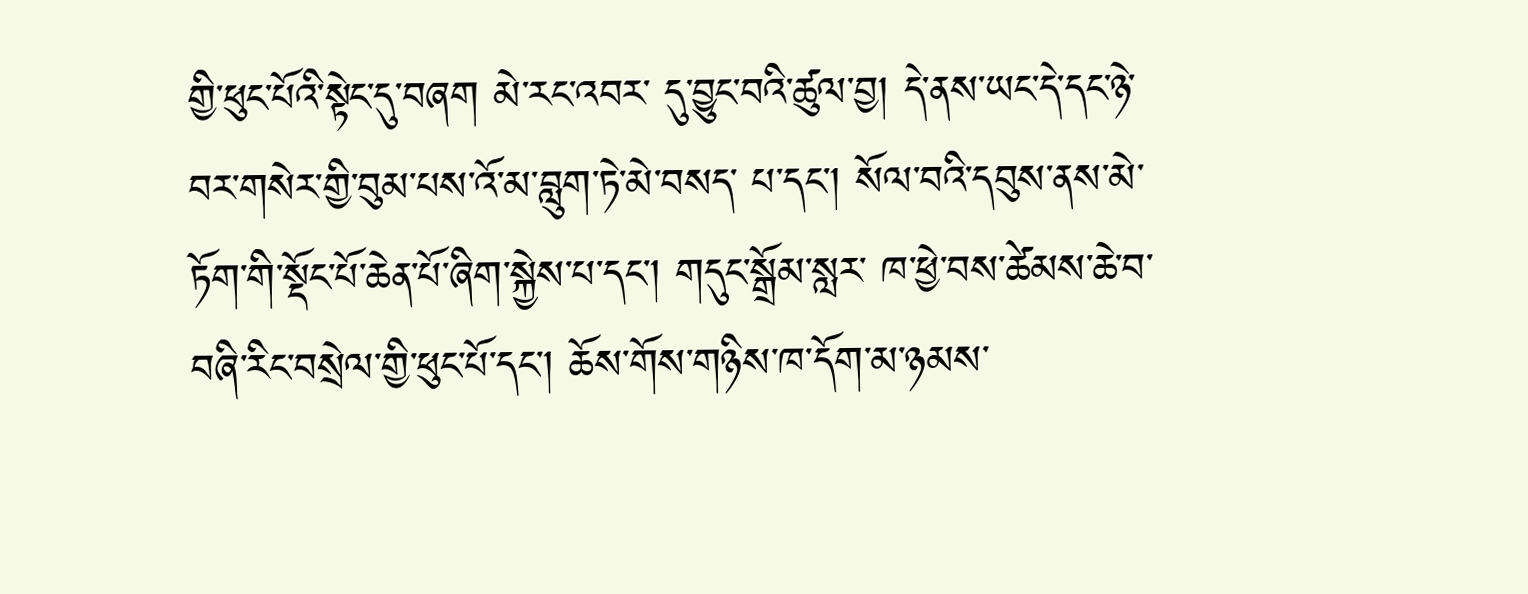གྱི་ཕུང་པོའི་སྟེང་དུ་བཞག མེ་རང་འབར་ དུ་བྱུང་བའི་ཚུལ་བྱ། དེ་ནས་ཡང་དེ་དང་ཉེ་བར་གསེར་གྱི་བུམ་པས་འོ་མ་བླུག་ཏེ་མེ་བསད་ པ་དང་། སོལ་བའི་དབུས་ནས་མེ་ཏོག་གི་སྡོང་པོ་ཆེན་པོ་ཞིག་སྐྱེས་པ་དང་། གདུང་སྒྲོམ་སླར་ ཁ་ཕྱེ་བས་ཚེམས་ཆེ་བ་བཞི་རིང་བསྲེལ་གྱི་ཕུང་པོ་དང་། ཆོས་གོས་གཉིས་ཁ་དོག་མ་ཉམས་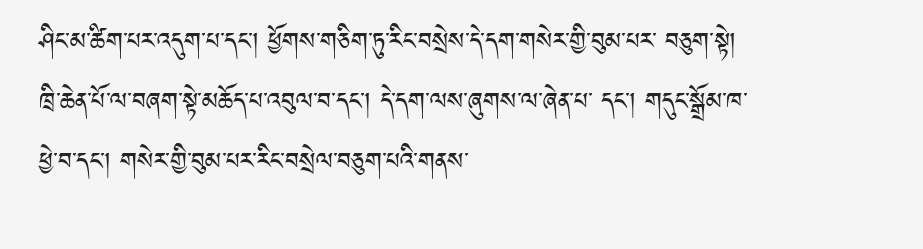ཤིང་མ་ཚིག་པར་འདུག་པ་དང་། ཕྱོགས་གཅིག་ཏུ་རིང་བསྲེས་དེ་དག་གསེར་གྱི་བུམ་པར་ བཅུག་སྟེ། ཁྲི་ཆེན་པོ་ལ་བཞག་སྟེ་མཆོད་པ་འབུལ་བ་དང་། དེ་དག་ལས་ཞུགས་ལ་ཞེན་པ་ དང་། གདུང་སྒྲོམ་ཁ་ཕྱེ་བ་དང་། གསེར་གྱི་བུམ་པར་རིང་བསྲེལ་བཅུག་པའི་གནས་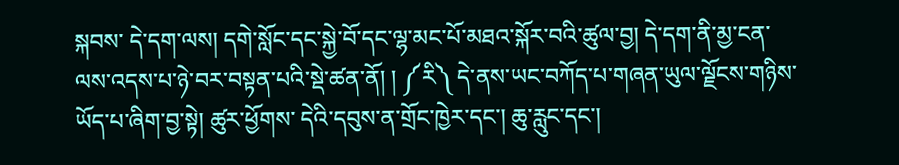སྐབས་ དེ་དག་ལས། དགེ་སློང་དང་སྐྱེ་བོ་དང་ལྷ་མང་པོ་མཐའ་སྐོར་བའི་ཚུལ་བྱ། དེ་དག་ནི་མྱ་ངན་ ལས་འདས་པ་ཉེ་བར་བསྟན་པའི་སྡེ་ཚན་ནོ། ། ༼རི༽ དེ་ནས་ཡང་བཀོད་པ་གཞན་ཡུལ་ལྗོངས་གཉིས་ཡོད་པ་ཞིག་བྱ་སྟེ། ཚུར་ཕྱོགས་ དེའི་དབུས་ན་གྲོང་ཁྱེར་དང་། ཆུ་རླུང་དང་།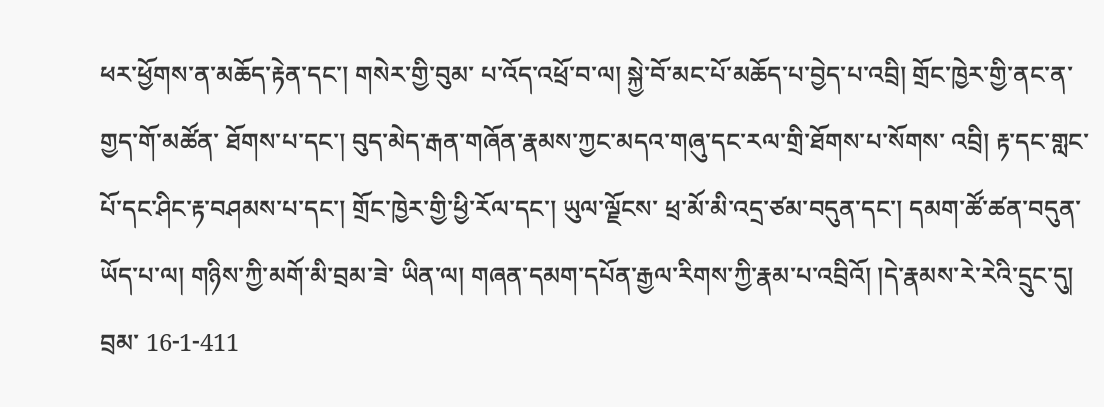ཕར་ཕྱོགས་ན་མཆོད་རྟེན་དང་། གསེར་གྱི་བུམ་ པ་འོད་འཕྲོ་བ་ལ། སྐྱེ་བོ་མང་པོ་མཆོད་པ་བྱེད་པ་འབྲི། གྲོང་ཁྱེར་གྱི་ནང་ན་གྱད་གོ་མཚོན་ ཐོགས་པ་དང་། བུད་མེད་རྒན་གཞོན་རྣམས་ཀྱང་མདའ་གཞུ་དང་རལ་གྲི་ཐོགས་པ་སོགས་ འབྲི། རྟ་དང་གླང་པོ་དང་ཤིང་རྟ་བཤམས་པ་དང་། གྲོང་ཁྱེར་གྱི་ཕྱི་རོལ་དང་། ཡུལ་ལྗོངས་ ཕྲ་མོ་མི་འདྲ་ཙམ་བདུན་དང་། དམག་ཚོ་ཚན་བདུན་ཡོད་པ་ལ། གཉིས་ཀྱི་མགོ་མི་བྲམ་ཟེ་ ཡིན་ལ། གཞན་དམག་དཔོན་རྒྱལ་རིགས་ཀྱི་རྣམ་པ་འབྲིའོ། །དེ་རྣམས་རེ་རེའི་དྲུང་དུ། བྲམ་ 16-1-411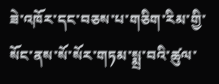ཟེ་འཁོར་དང་བཅས་པ་གཅིག་རིམ་གྱི་སོང་ནས་སོ་སོར་གཏམ་སྨྲ་བའི་ཚུལ་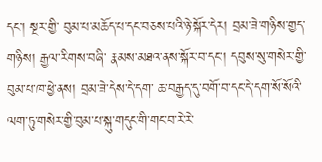དང་། སྔར་གྱི་ བུམ་པ་མཆོད་པ་དང་བཅས་པའི་ཉེ་སྐོར་དེར། བྲམ་ཟེ་གཉིས་གྱད་གཉིས། རྒྱལ་རིགས་བཞི་ རྣམས་མཐའ་ནས་སྐོར་བ་དང་། དབུས་སུ་གསེར་གྱི་བུམ་པ་ཁ་ཕྱེ་ནས། བྲམ་ཟེ་དེས་དེ་དག་ ཆ་བརྒྱད་དུ་བགོ་བ་དང་དེ་དག་སོ་སོའི་ལག་ཏུ་གསེར་གྱི་བུམ་པ་སྐུ་གདུང་གི་གང་བ་རེ་རེ་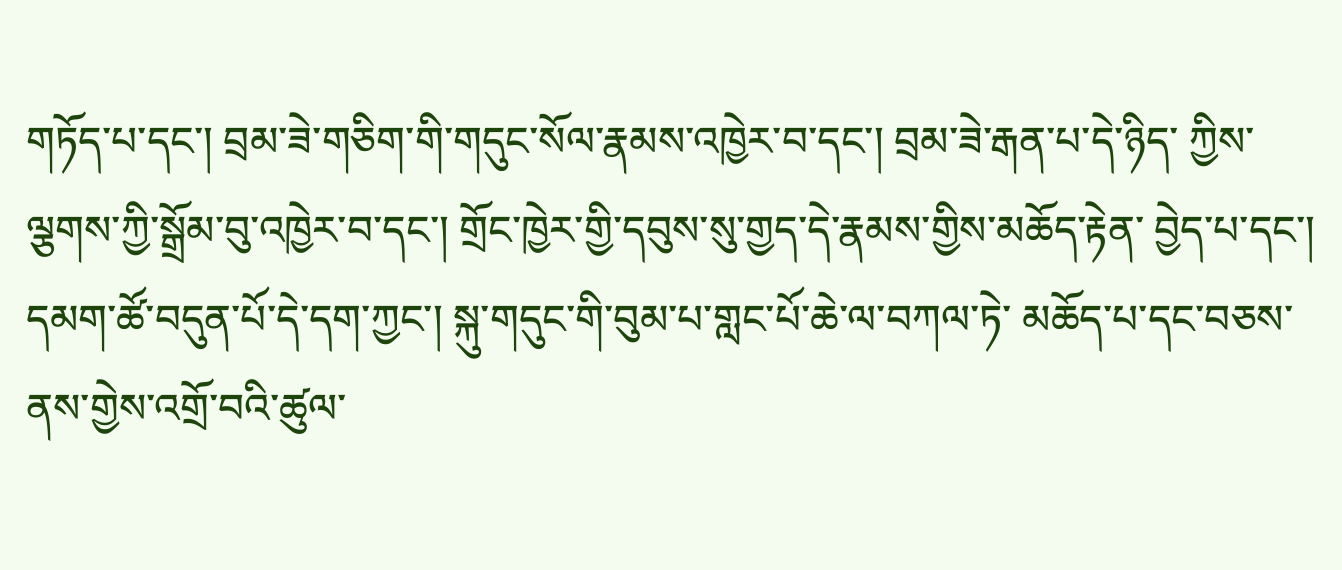གཏོད་པ་དང་། བྲམ་ཟེ་གཅིག་གི་གདུང་སོལ་རྣམས་འཁྱེར་བ་དང་། བྲམ་ཟེ་རྒན་པ་དེ་ཉིད་ ཀྱིས་ལྕགས་ཀྱི་སྒྲོམ་བུ་འཁྱེར་བ་དང་། གྲོང་ཁྱེར་གྱི་དབུས་སུ་གྱད་དེ་རྣམས་གྱིས་མཆོད་རྟེན་ བྱེད་པ་དང་། དམག་ཚོ་བདུན་པོ་དེ་དག་ཀྱང་། སྐུ་གདུང་གི་བུམ་པ་གླང་པོ་ཆེ་ལ་བཀལ་ཏེ་ མཆོད་པ་དང་བཅས་ནས་གྱེས་འགྲོ་བའི་ཚུལ་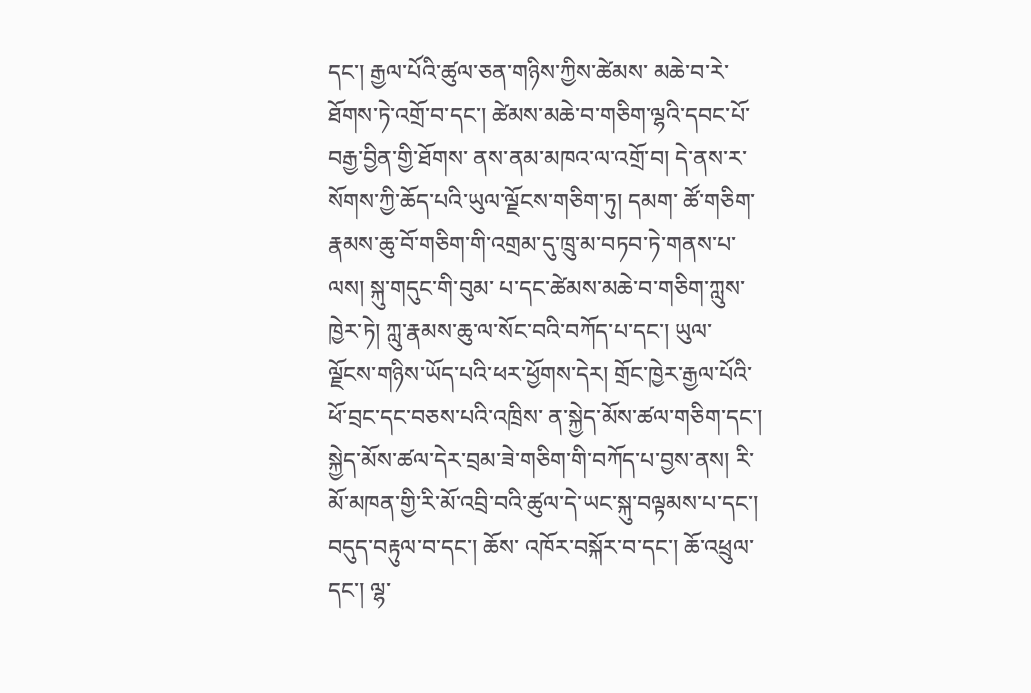དང་། རྒྱལ་པོའི་ཚུལ་ཅན་གཉིས་ཀྱིས་ཚེམས་ མཆེ་བ་རེ་ཐོགས་ཏེ་འགྲོ་བ་དང་། ཚེམས་མཆེ་བ་གཅིག་ལྷའི་དབང་པོ་བརྒྱ་བྱིན་གྱི་ཐོགས་ ནས་ནམ་མཁའ་ལ་འགྲོ་བ། དེ་ནས་ར་སོགས་ཀྱི་ཆོད་པའི་ཡུལ་ལྗོངས་གཅིག་ཏུ། དམག་ ཚོ་གཅིག་རྣམས་ཆུ་བོ་གཅིག་གི་འགྲམ་དུ་ཁྲུ་མ་བཏབ་ཏེ་གནས་པ་ལས། སྐུ་གདུང་གི་བུམ་ པ་དང་ཚེམས་མཆེ་བ་གཅིག་ཀླུས་ཁྱེར་ཏེ། ཀླུ་རྣམས་ཆུ་ལ་སོང་བའི་བཀོད་པ་དང་། ཡུལ་ ལྗོངས་གཉིས་ཡོད་པའི་ཕར་ཕྱོགས་དེར། གྲོང་ཁྱེར་རྒྱལ་པོའི་ཕོ་བྲང་དང་བཅས་པའི་འཁྲིས་ ན་སྐྱེད་མོས་ཚལ་གཅིག་དང་། སྐྱེད་མོས་ཚལ་དེར་བྲམ་ཟེ་གཅིག་གི་བཀོད་པ་བྱས་ནས། རི་ མོ་མཁན་གྱི་རི་མོ་འབྲི་བའི་ཚུལ་དེ་ཡང་སྐུ་བལྟམས་པ་དང་། བདུད་བརྟུལ་བ་དང་། ཆོས་ འཁོར་བསྐོར་བ་དང་། ཆོ་འཕྲུལ་དང་། ལྷ་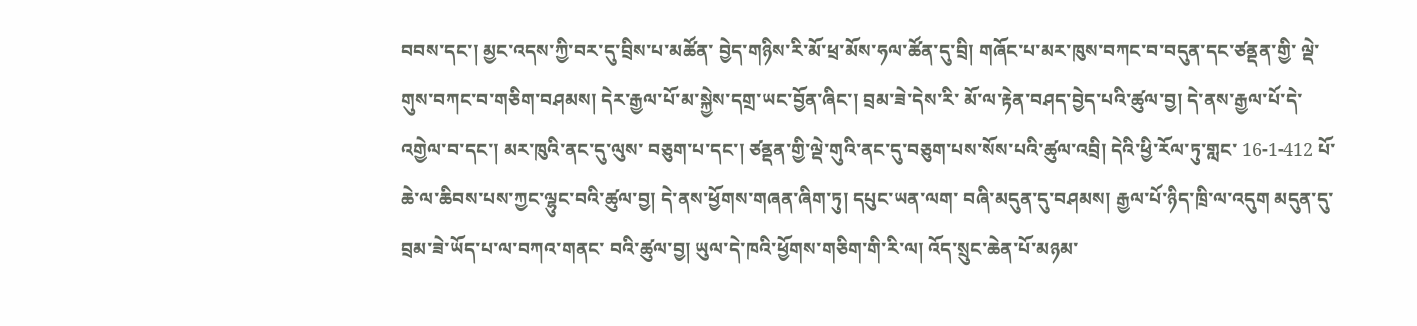བབས་དང་། མྱང་འདས་ཀྱི་བར་དུ་བྲིས་པ་མཚོན་ བྱེད་གཉིས་རི་མོ་ཕྲ་མོས་ཧལ་ཚོན་དུ་བྲི། གཞོང་པ་མར་ཁུས་བཀང་བ་བདུན་དང་ཙནྡན་གྱི་ ལྡེ་གུས་བཀང་བ་གཅིག་བཤམས། དེར་རྒྱལ་པོ་མ་སྐྱེས་དགྲ་ཡང་བྱོན་ཞིང་། བྲམ་ཟེ་དེས་རི་ མོ་ལ་རྟེན་བཤད་བྱེད་པའི་ཚུལ་བྱ། དེ་ནས་རྒྱལ་པོ་དེ་འགྱེལ་བ་དང་། མར་ཁུའི་ནང་དུ་ལུས་ བཅུག་པ་དང་། ཙནྡན་གྱི་ལྡེ་གུའི་ནང་དུ་བཅུག་པས་སོས་པའི་ཚུལ་འབྲི། དེའི་ཕྱི་རོལ་ཏུ་གླང་ 16-1-412 པོ་ཆེ་ལ་ཆིབས་པས་ཀྱང་ལྷུང་བའི་ཚུལ་བྱ། དེ་ནས་ཕྱོགས་གཞན་ཞིག་ཏུ། དཔུང་ཡན་ལག་ བཞི་མདུན་དུ་བཤམས། རྒྱལ་པོ་ཉིད་ཁྲི་ལ་འདུག མདུན་དུ་བྲམ་ཟེ་ཡོད་པ་ལ་བཀའ་གནང་ བའི་ཚུལ་བྱ། ཡུལ་དེ་ཁའི་ཕྱོགས་གཅིག་གི་རི་ལ། འོད་སྲུང་ཆེན་པོ་མཉམ་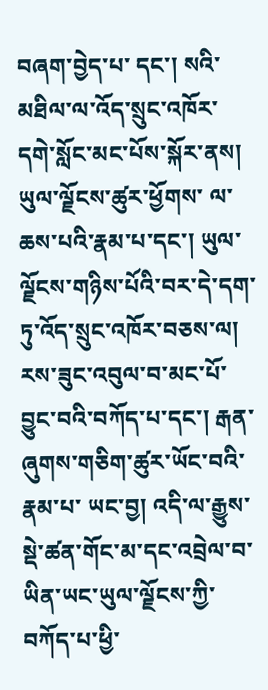བཞག་བྱེད་པ་ དང་། སའི་མཐིལ་ལ་འོད་སྲུང་འཁོར་དགེ་སློང་མང་པོས་སྐོར་ནས། ཡུལ་ལྗོངས་ཚུར་ཕྱོགས་ ལ་ཆས་པའི་རྣམ་པ་དང་། ཡུལ་ལྗོངས་གཉིས་པོའི་བར་དེ་དག་ཏུ་འོད་སྲུང་འཁོར་བཅས་ལ། རས་ཟུང་འབུལ་བ་མང་པོ་བྱུང་བའི་བཀོད་པ་དང་། རྒན་ཞུགས་གཅིག་ཚུར་ཡོང་བའི་རྣམ་པ་ ཡང་བྱ། འདི་ལ་རྒྱུས་སྡེ་ཚན་གོང་མ་དང་འབྲེལ་བ་ཡིན་ཡང་ཡུལ་ལྗོངས་ཀྱི་བཀོད་པ་ཕྱི་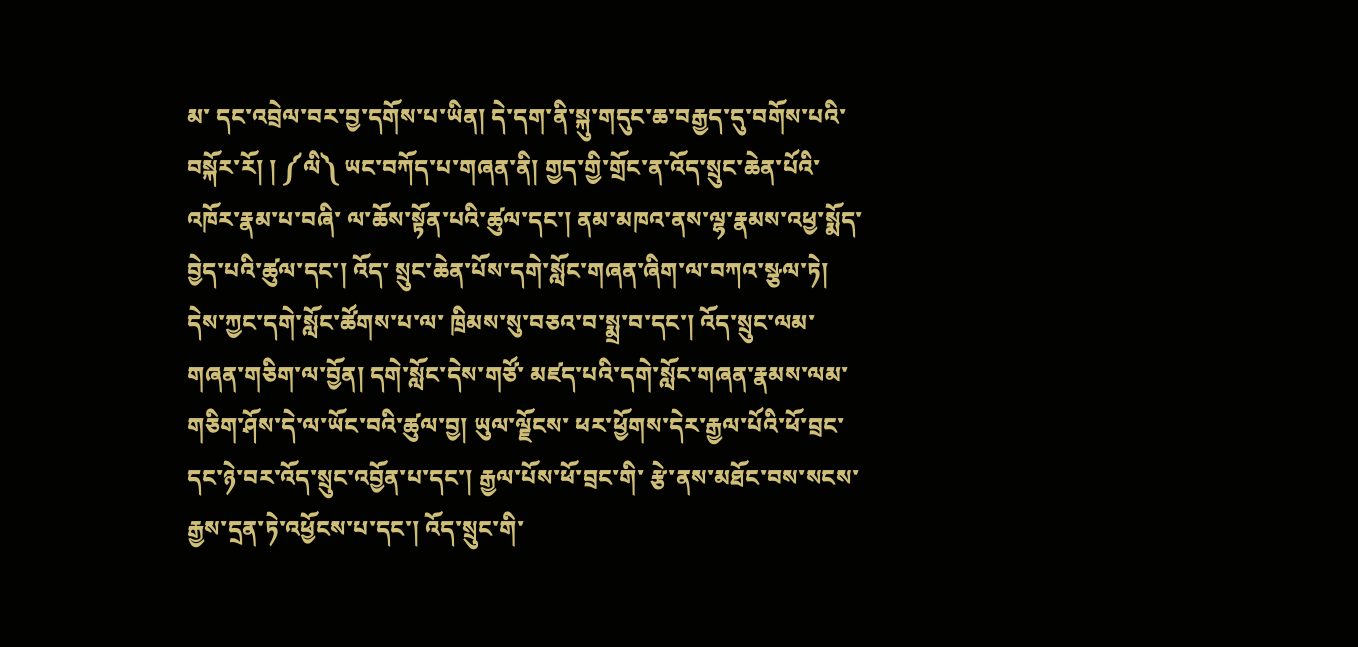མ་ དང་འབྲེལ་བར་བྱ་དགོས་པ་ཡིན། དེ་དག་ནི་སྐུ་གདུང་ཆ་བརྒྱད་དུ་བགོས་པའི་བསྐོར་རོ། ། ༼ལི༽ ཡང་བཀོད་པ་གཞན་ནི། གྱད་གྱི་གྲོང་ན་འོད་སྲུང་ཆེན་པོའི་འཁོར་རྣམ་པ་བཞི་ ལ་ཆོས་སྟོན་པའི་ཚུལ་དང་། ནམ་མཁའ་ནས་ལྷ་རྣམས་འཕྱ་སྨོད་བྱེད་པའི་ཚུལ་དང་། འོད་ སྲུང་ཆེན་པོས་དགེ་སློང་གཞན་ཞིག་ལ་བཀའ་སྩལ་ཏེ། དེས་ཀྱང་དགེ་སློང་ཚོགས་པ་ལ་ ཁྲིམས་སུ་བཅའ་བ་སྨྲ་བ་དང་། འོད་སྲུང་ལམ་གཞན་གཅིག་ལ་བྱོན། དགེ་སློང་དེས་གཙོ་ མཛད་པའི་དགེ་སློང་གཞན་རྣམས་ལམ་གཅིག་ཤོས་དེ་ལ་ཡོང་བའི་ཚུལ་བྱ། ཡུལ་ལྗོངས་ ཕར་ཕྱོགས་དེར་རྒྱལ་པོའི་ཕོ་བྲང་དང་ཉེ་བར་འོད་སྲུང་འབྱོན་པ་དང་། རྒྱལ་པོས་ཕོ་བྲང་གི་ རྩེ་ནས་མཐོང་བས་སངས་རྒྱས་དྲན་ཏེ་འཕྱོངས་པ་དང་། འོད་སྲུང་གི་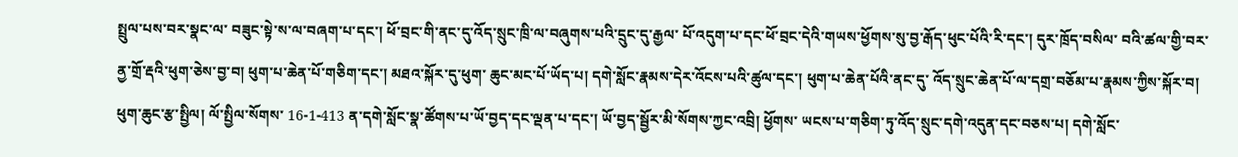སྤྲུལ་པས་བར་སྣང་ལ་ བཟུང་སྟེ་ས་ལ་བཞག་པ་དང་། ཕོ་བྲང་གི་ནང་དུ་འོད་སྲུང་ཁྲི་ལ་བཞུགས་པའི་དྲུང་དུ་རྒྱལ་ པོ་འདུག་པ་དང་ཕོ་བྲང་དེའི་གཡས་ཕྱོགས་སུ་བྱ་རྒོད་ཕུང་པོའི་རི་དང་། དུར་ཁྲོད་བསིལ་ བའི་ཚལ་གྱི་བར་ནྱ་གྲོ་རྡའི་ཕུག་ཅེས་བྱ་བ། ཕུག་པ་ཆེན་པོ་གཅིག་དང་། མཐའ་སྐོར་དུ་ཕུག་ ཆུང་མང་པོ་ཡོད་པ། དགེ་སློང་རྣམས་དེར་འོངས་པའི་ཚུལ་དང་། ཕུག་པ་ཆེན་པོའི་ནང་དུ་ འོད་སྲུང་ཆེན་པོ་ལ་དགྲ་བཅོམ་པ་རྣམས་ཀྱིས་སྐོར་བ། ཕུག་ཆུང་རྩ་སྤྱིལ། ལོ་སྤྱིལ་སོགས་ 16-1-413 ན་དགེ་སློང་སྣ་ཚོགས་པ་ཡོ་བྱད་དང་ལྡན་པ་དང་། ཡོ་བྱད་སྦྱོར་མི་སོགས་ཀྱང་འབྲི། ཕྱོགས་ ཡངས་པ་གཅིག་ཏུ་འོད་སྲུང་དགེ་འདུན་དང་བཅས་པ། དགེ་སློང་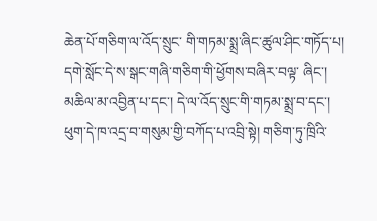ཆེན་པོ་གཅིག་ལ་འོད་སྲུང་ གི་གཏམ་སྨྲ་ཞིང་ཚུལ་ཤིང་གཏོད་པ། དགེ་སློང་དེ་ས་སྒང་གཞི་གཅིག་གི་ཕྱོགས་བཞིར་བལྟ་ ཞིང་། མཆིལ་མ་འབྱིན་པ་དང་། དེ་ལ་འོད་སྲུང་གི་གཏམ་སྨྲ་བ་དང་། ཕུག་དེ་ཁ་འདྲ་བ་གསུམ་གྱི་བཀོད་པ་འབྲི་སྟེ། གཅིག་ཏུ་ཁྲིའི་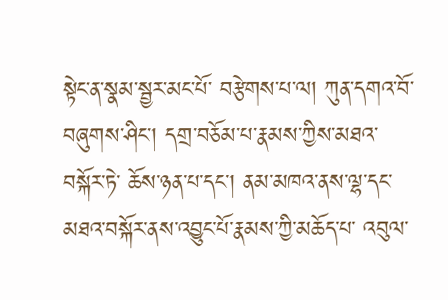སྟེང་ན་སྣམ་སྦྱར་མང་པོ་ བརྩེགས་པ་ལ། ཀུན་དགའ་བོ་བཞུགས་ཤིང་། དགྲ་བཅོམ་པ་རྣམས་ཀྱིས་མཐའ་བསྐོར་ཏེ་ ཆོས་ཉན་པ་དང་། ནམ་མཁའ་ནས་ལྷ་དང་མཐའ་བསྐོར་ནས་འབྱུང་པོ་རྣམས་ཀྱི་མཆོད་པ་ འབུལ་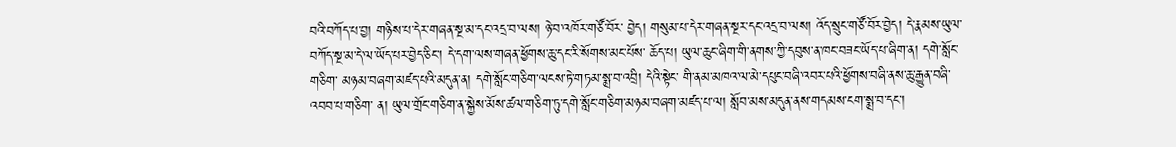བའི་བཀོད་པ་བྱ། གཉིས་པ་དེར་གཞན་སྔ་མ་དང་འདྲ་བ་ལས། ཉེ་བ་འཁོར་གཙོ་བོར་ བྱེད། གསུམ་པ་དེར་གཞན་སྔར་དང་འདྲ་བ་ལས། འོད་སྲུང་གཙོ་བོར་བྱེད། དེ་རྣམས་ཡུལ་ བཀོད་སྔ་མ་དེ་ལ་ཡོད་པར་བྱེད་ཅིང་། དེ་དག་ལས་གཞན་ཕྱོགས་ཆུ་དང་རི་སོགས་མང་པོས་ ཆོད་པ། ཡུལ་ཆུང་ཞིག་གི་ནགས་ཀྱི་དབུས་ན་ཁང་བཟང་ཡོད་པ་ཞིག་ན། དགེ་སློང་གཅིག་ མཉམ་བཞག་མཛད་པའི་མདུན་ན། དགེ་སློང་གཅིག་ལངས་ཏེ་གཏམ་སྨྲ་བ་འབྲི། དེའི་སྟེང་ གི་ནམ་མཁའ་ལ་མེ་དཔུང་བཞི་འབར་པའི་ཕྱོགས་བཞི་ནས་ཆུ་རྒྱུན་བཞི་འབབ་པ་གཅིག་ ན། ཡུལ་གྲོང་གཅིག་ན་སྐྱེས་མོས་ཚལ་གཅིག་ཏུ་དགེ་སློང་གཅིག་མཉམ་བཞག་མཛད་པ་ལ། སློབ་མས་མདུན་ནས་གདམས་ངག་སྨྲ་བ་དང་།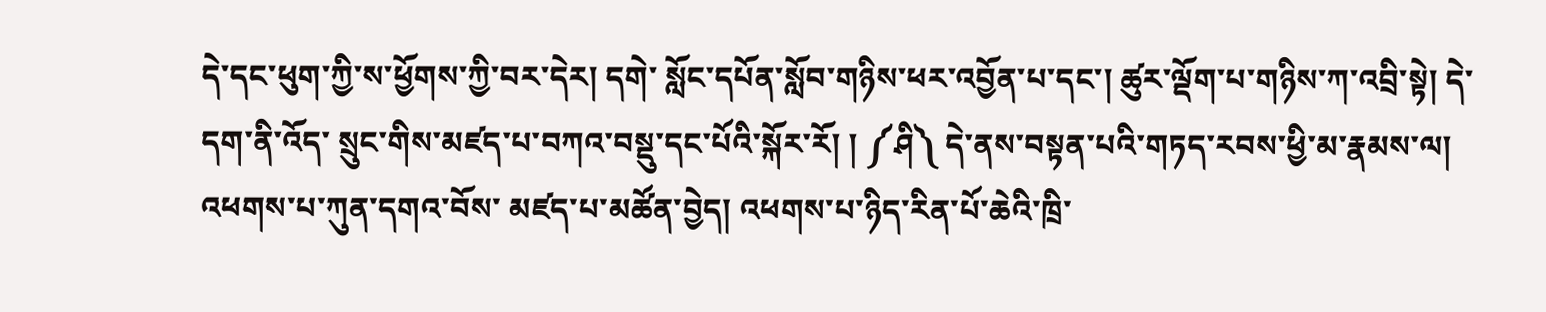དེ་དང་ཕུག་ཀྱི་ས་ཕྱོགས་ཀྱི་བར་དེར། དགེ་ སློང་དཔོན་སློབ་གཉིས་ཕར་འབྱོན་པ་དང་། ཚུར་ལྡོག་པ་གཉིས་ཀ་འབྲི་སྟེ། དེ་དག་ནི་འོད་ སྲུང་གིས་མཛད་པ་བཀའ་བསྡུ་དང་པོའི་སྐོར་རོ། ། ༼ཤི༽ དེ་ནས་བསྟན་པའི་གཏད་རབས་ཕྱི་མ་རྣམས་ལ། འཕགས་པ་ཀུན་དགའ་བོས་ མཛད་པ་མཚོན་བྱེད། འཕགས་པ་ཉིད་རིན་པོ་ཆེའི་ཁྲི་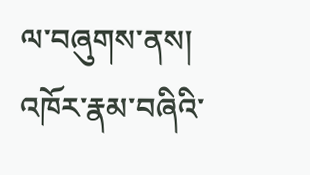ལ་བཞུགས་ནས། འཁོར་རྣམ་བཞིའི་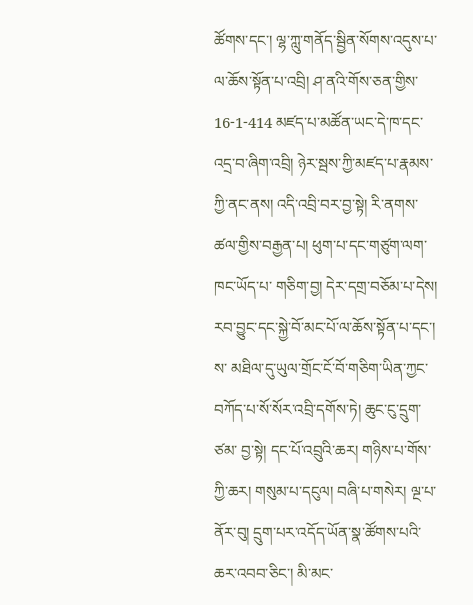ཚོགས་དང་། ལྷ་ཀླུ་གནོད་སྦྱིན་སོགས་འདུས་པ་ལ་ཆོས་སྟོན་པ་འབྲི། ཤ་ནའི་གོས་ཅན་གྱིས་ 16-1-414 མཛད་པ་མཚོན་ཡང་དེ་ཁ་དང་འདྲ་བ་ཞིག་འབྲི། ཉེར་སྦས་ཀྱི་མཛད་པ་རྣམས་ཀྱི་ནང་ནས། འདི་འབྲི་བར་བྱ་སྟེ། རི་ནགས་ཚལ་གྱིས་བརྒྱན་པ། ཕུག་པ་དང་གཙུག་ལག་ཁང་ཡོད་པ་ གཅིག་བྱ། དེར་དགྲ་བཅོམ་པ་དེས། རབ་བྱུང་དང་སྐྱེ་བོ་མང་པོ་ལ་ཆོས་སྟོན་པ་དང་། ས་ མཐིལ་དུ་ཡུལ་གྲོང་ངོ་བོ་གཅིག་ཡིན་ཀྱང་བཀོད་པ་སོ་སོར་འབྲི་དགོས་ཏེ། ཆུང་ངུ་དྲུག་ཙམ་ བྱ་སྟེ། དང་པོ་འབྲུའི་ཆར། གཉིས་པ་གོས་ཀྱི་ཆར། གསུམ་པ་དངུལ། བཞི་པ་གསེར། ལྔ་པ་ ནོར་བུ། དྲུག་པར་འདོད་ཡོན་སྣ་ཚོགས་པའི་ཆར་འབབ་ཅིང་། མི་མང་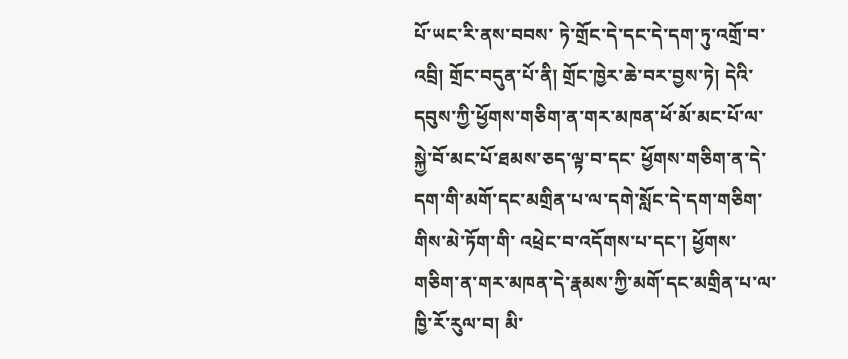པོ་ཡང་རི་ནས་བབས་ ཏེ་གྲོང་དེ་དང་དེ་དག་ཏུ་འགྲོ་བ་འབྲི། གྲོང་བདུན་པོ་ནི། གྲོང་ཁྱེར་ཆེ་བར་བྱས་ཏེ། དེའི་ དབུས་ཀྱི་ཕྱོགས་གཅིག་ན་གར་མཁན་ཕོ་མོ་མང་པོ་ལ་སྐྱེ་བོ་མང་པོ་ཐམས་ཅད་ལྟ་བ་དང་ ཕྱོགས་གཅིག་ན་དེ་དག་གི་མགོ་དང་མགྲིན་པ་ལ་དགེ་སློང་དེ་དག་གཅིག་གིས་མེ་ཏོག་གི་ འཕྲེང་བ་འདོགས་པ་དང་། ཕྱོགས་གཅིག་ན་གར་མཁན་དེ་རྣམས་ཀྱི་མགོ་དང་མགྲིན་པ་ལ་ ཁྱི་རོ་རུལ་བ། མི་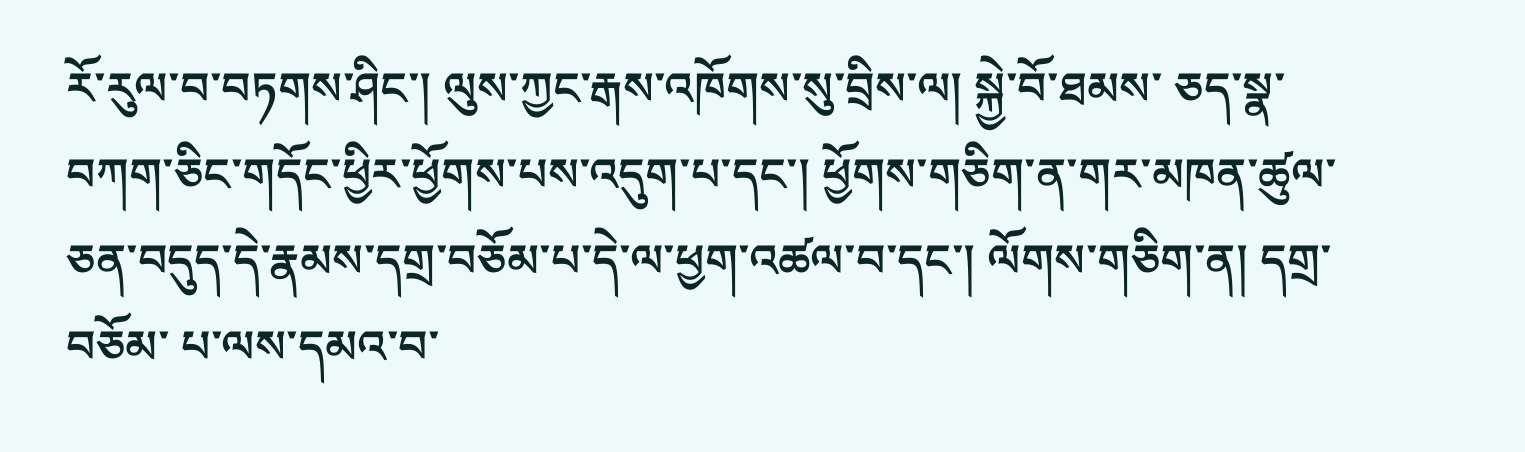རོ་རུལ་བ་བཏགས་ཤིང་། ལུས་ཀྱང་རྒས་འཁོགས་སུ་བྲིས་ལ། སྐྱེ་བོ་ཐམས་ ཅད་སྣ་བཀག་ཅིང་གདོང་ཕྱིར་ཕྱོགས་པས་འདུག་པ་དང་། ཕྱོགས་གཅིག་ན་གར་མཁན་ཚུལ་ ཅན་བདུད་དེ་རྣམས་དགྲ་བཅོམ་པ་དེ་ལ་ཕྱག་འཚལ་བ་དང་། ལོགས་གཅིག་ན། དགྲ་བཅོམ་ པ་ལས་དམའ་བ་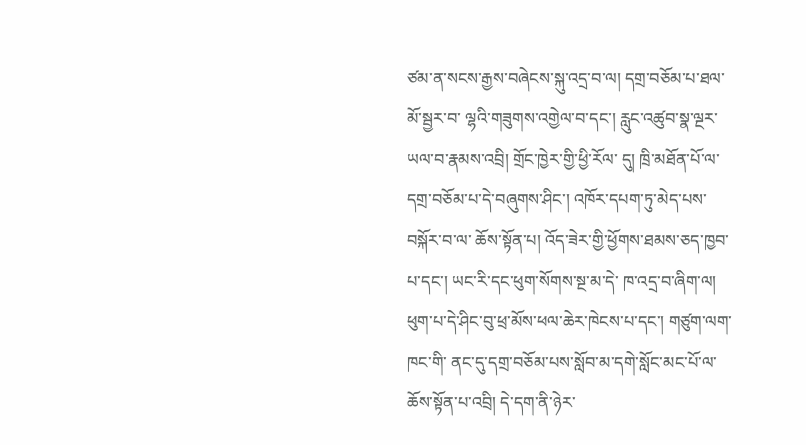ཙམ་ན་སངས་རྒྱས་བཞེངས་སྐུ་འདྲ་བ་ལ། དགྲ་བཅོམ་པ་ཐལ་མོ་སྦྱར་བ་ ལྷའི་གཟུགས་འགྱེལ་བ་དང་། རླུང་འཚུབ་སྣ་ལྔར་ཡལ་བ་རྣམས་འབྲི། གྲོང་ཁྱེར་གྱི་ཕྱི་རོལ་ དུ། ཁྲི་མཐོན་པོ་ལ་དགྲ་བཅོམ་པ་དེ་བཞུགས་ཤིང་། འཁོར་དཔག་ཏུ་མེད་པས་བསྐོར་བ་ལ་ ཆོས་སྟོན་པ། འོད་ཟེར་གྱི་ཕྱོགས་ཐམས་ཅད་ཁྱབ་པ་དང་། ཡང་རི་དང་ཕུག་སོགས་སྔ་མ་དེ་ ཁ་འདྲ་བ་ཞིག་ལ། ཕུག་པ་དེ་ཤིང་བུ་ཕྲ་མོས་ཕལ་ཆེར་ཁེངས་པ་དང་། གཙུག་ལག་ཁང་གི་ ནང་དུ་དགྲ་བཅོམ་པས་སློབ་མ་དགེ་སློང་མང་པོ་ལ་ཆོས་སྟོན་པ་འབྲི། དེ་དག་ནི་ཉེར་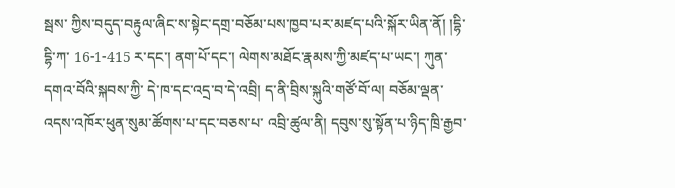སྦས་ ཀྱིས་བདུད་བརྟུལ་ཞིང་ས་སྟེང་དགྲ་བཅོམ་པས་ཁྱབ་པར་མཛད་པའི་སྐོར་ཡིན་ནོ། །དྷི་དྷི་ཀ་ 16-1-415 ར་དང་། ནག་པོ་དང་། ལེགས་མཐོང་རྣམས་ཀྱི་མཛད་པ་ཡང་། ཀུན་དགའ་བོའི་སྐབས་ཀྱི་ དེ་ཁ་དང་འདྲ་བ་དེ་འབྲི། ད་ནི་བྲིས་སྐུའི་གཙོ་བོ་ལ། བཅོམ་ལྡན་འདས་འཁོར་ཕུན་སུམ་ཚོགས་པ་དང་བཅས་པ་ འབྲི་ཚུལ་ནི། དབུས་སུ་སྟོན་པ་ཉིད་ཁྲི་རྒྱབ་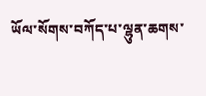ཡོལ་སོགས་བཀོད་པ་ལྷུན་ཆགས་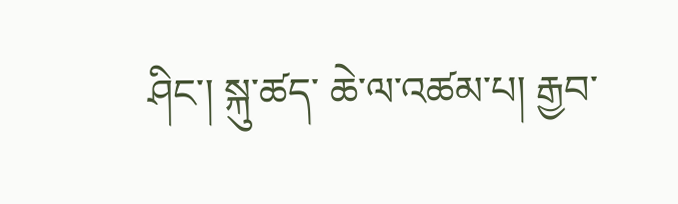ཤིང་། སྐུ་ཚད་ ཆེ་ལ་འཚམ་པ། རྒྱབ་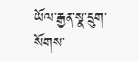ཡོལ་རྒྱན་སྣ་དྲུག་སོགས་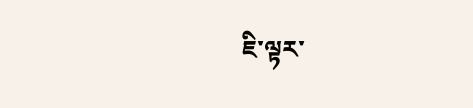ཇི་ལྟར་